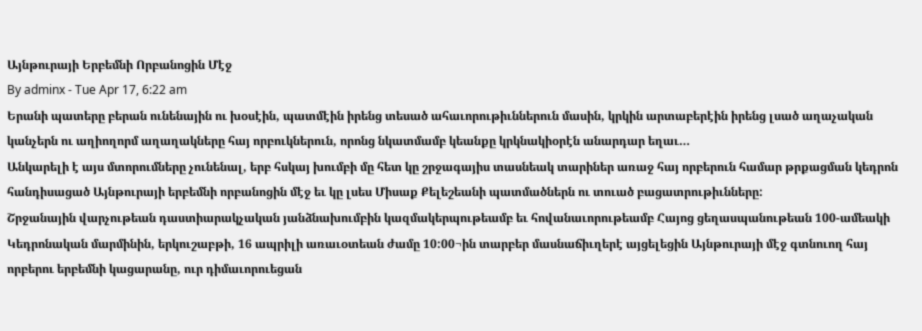Այնթուրայի Երբեմնի Որբանոցին Մէջ
By adminx - Tue Apr 17, 6:22 am
Երանի պատերը բերան ունենային ու խօսէին, պատմէին իրենց տեսած ահաւորութիւններուն մասին, կրկին արտաբերէին իրենց լսած աղաչական կանչերն ու աղիողորմ աղաղակները հայ որբուկներուն, որոնց նկատմամբ կեանքը կրկնակիօրէն անարդար եղաւ…
Անկարելի է այս մտորումները չունենալ, երբ հսկայ խումբի մը հետ կը շրջագայիս տասնեակ տարիներ առաջ հայ որբերուն համար թրքացման կեդրոն հանդիսացած Այնթուրայի երբեմնի որբանոցին մէջ եւ կը լսես Միսաք Քելեշեանի պատմածներն ու տուած բացատրութիւնները:
Շրջանային վարչութեան դաստիարակչական յանձնախումբին կազմակերպութեամբ եւ հովանաւորութեամբ Հայոց ցեղասպանութեան 100-ամեակի Կեդրոնական մարմինին, երկուշաբթի, 16 ապրիլի առաւօտեան ժամը 10:00¬ին տարբեր մասնաճիւղերէ այցելեցին Այնթուրայի մէջ գտնուող հայ որբերու երբեմնի կացարանը, ուր դիմաւորուեցան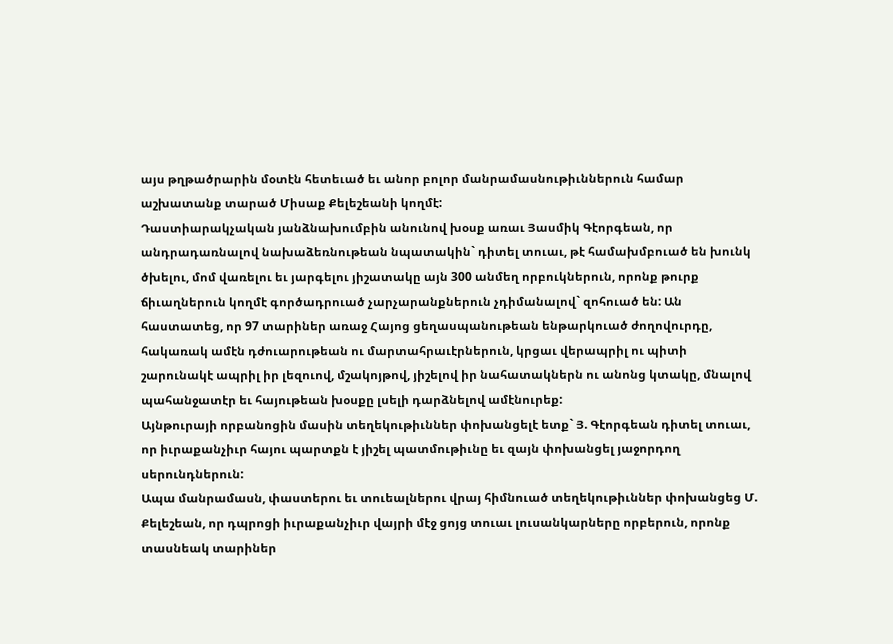այս թղթածրարին մօտէն հետեւած եւ անոր բոլոր մանրամասնութիւններուն համար աշխատանք տարած Միսաք Քելեշեանի կողմէ:
Դաստիարակչական յանձնախումբին անունով խօսք առաւ Յասմիկ Գէորգեան, որ անդրադառնալով նախաձեռնութեան նպատակին` դիտել տուաւ, թէ համախմբուած են խունկ ծխելու, մոմ վառելու եւ յարգելու յիշատակը այն 300 անմեղ որբուկներուն, որոնք թուրք ճիւաղներուն կողմէ գործադրուած չարչարանքներուն չդիմանալով` զոհուած են: Ան հաստատեց, որ 97 տարիներ առաջ Հայոց ցեղասպանութեան ենթարկուած ժողովուրդը, հակառակ ամէն դժուարութեան ու մարտահրաւէրներուն, կրցաւ վերապրիլ ու պիտի շարունակէ ապրիլ իր լեզուով, մշակոյթով, յիշելով իր նահատակներն ու անոնց կտակը, մնալով պահանջատէր եւ հայութեան խօսքը լսելի դարձնելով ամէնուրեք:
Այնթուրայի որբանոցին մասին տեղեկութիւններ փոխանցելէ ետք` Յ. Գէորգեան դիտել տուաւ, որ իւրաքանչիւր հայու պարտքն է յիշել պատմութիւնը եւ զայն փոխանցել յաջորդող սերունդներուն:
Ապա մանրամասն, փաստերու եւ տուեալներու վրայ հիմնուած տեղեկութիւններ փոխանցեց Մ. Քելեշեան, որ դպրոցի իւրաքանչիւր վայրի մէջ ցոյց տուաւ լուսանկարները որբերուն, որոնք տասնեակ տարիներ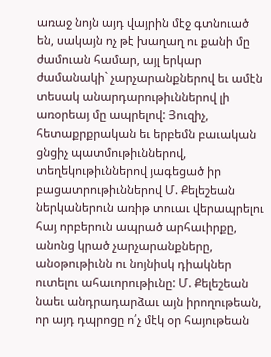առաջ նոյն այդ վայրին մէջ գտնուած են, սակայն ոչ թէ խաղաղ ու քանի մը ժամուան համար, այլ երկար ժամանակի` չարչարանքներով եւ ամէն տեսակ անարդարութիւններով լի առօրեայ մը ապրելով: Յուզիչ, հետաքրքրական եւ երբեմն բաւական ցնցիչ պատմութիւններով, տեղեկութիւններով յագեցած իր բացատրութիւններով Մ. Քելեշեան ներկաներուն առիթ տուաւ վերապրելու հայ որբերուն ապրած արհաւիրքը, անոնց կրած չարչարանքները, անօթութիւնն ու նոյնիսկ դիակներ ուտելու ահաւորութիւնը: Մ. Քելեշեան նաեւ անդրադարձաւ այն իրողութեան, որ այդ դպրոցը ո՛չ մէկ օր հայութեան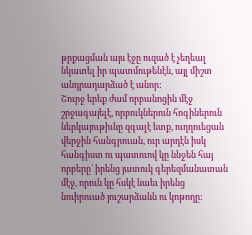թրքացման այս էջը ուզած է չեղեալ նկատել իր պատմութենէն, այլ միշտ անդրադարձած է անոր:
Շուրջ երեք ժամ որբանոցին մէջ շրջագայելէ, որբուկներուն հոգիներուն ներկայութիւնը զգալէ ետք, ուղղուեցան վերջին հանգրուան, ուր արդէն իսկ հանգիստ ու պատուով կը ննջեն հայ որբերը` իրենց յատուկ գերեզմանատան մէջ, որուն կը հսկէ նաեւ իրենց նուիրուած յուշարձանն ու կոթողը: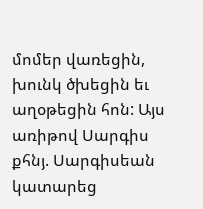մոմեր վառեցին, խունկ ծխեցին եւ աղօթեցին հոն: Այս առիթով Սարգիս քհնյ. Սարգիսեան կատարեց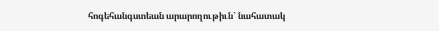հոգեհանգստեան արարողութիւն` նահատակ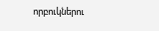որբուկներու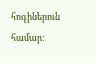հոգիներուն համար: